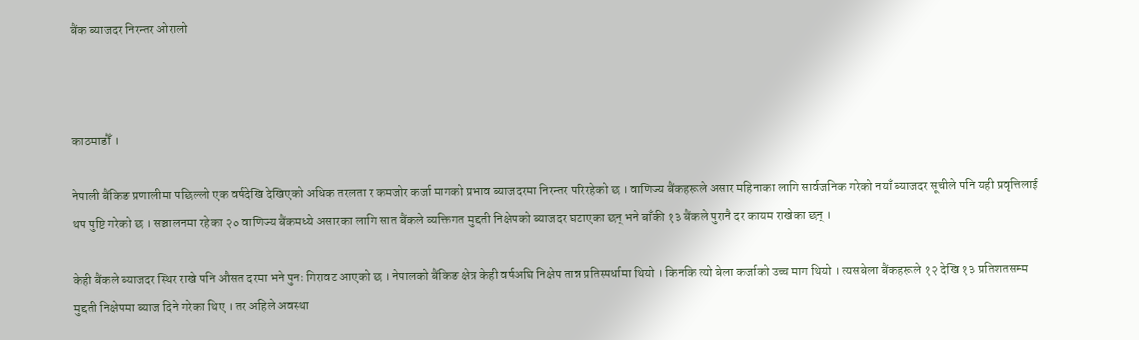बैंक ब्याजदर निरन्तर ओरालो



काठमाडौँ ।

नेपाली बैंकिङ प्रणालीमा पछिल्लो एक वर्षदेखि देखिएको अधिक तरलता र कमजोर कर्जा मागको प्रभाव ब्याजदरमा निरन्तर परिरहेको छ । वाणिज्य बैंकहरूले असार महिनाका लागि सार्वजनिक गरेको नयाँ ब्याजदर सूचीले पनि यही प्रवृत्तिलाई थप पुष्टि गरेको छ । सञ्चालनमा रहेका २० वाणिज्य बैंकमध्ये असारका लागि सात बैंकले व्यक्तिगत मुद्दती निक्षेपको ब्याजदर घटाएका छन् भने बाँकी १३ बैंकले पुरानै दर कायम राखेका छन् ।

केही बैंकले ब्याजदर स्थिर राखे पनि औसत दरमा भने पुनः गिरावट आएको छ । नेपालको बैंकिङ क्षेत्र केही वर्षअघि निक्षेप तान्न प्रतिस्पर्धामा थियो । किनकि त्यो बेला कर्जाको उच्च माग थियो । त्यसबेला बैंकहरूले १२ देखि १३ प्रतिशतसम्म मुद्दती निक्षेपमा ब्याज दिने गरेका थिए । तर अहिले अवस्था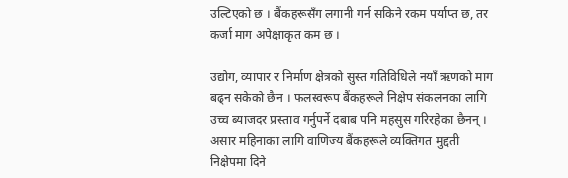उल्टिएको छ । बैंकहरूसँग लगानी गर्न सकिने रकम पर्याप्त छ, तर कर्जा माग अपेक्षाकृत कम छ ।

उद्योग, व्यापार र निर्माण क्षेत्रको सुस्त गतिविधिले नयाँ ऋणको माग बढ्न सकेको छैन । फलस्वरूप बैंकहरूले निक्षेप संकलनका लागि उच्च ब्याजदर प्रस्ताव गर्नुपर्ने दबाब पनि महसुस गरिरहेका छैनन् । असार महिनाका लागि वाणिज्य बैंकहरूले व्यक्तिगत मुद्दती निक्षेपमा दिने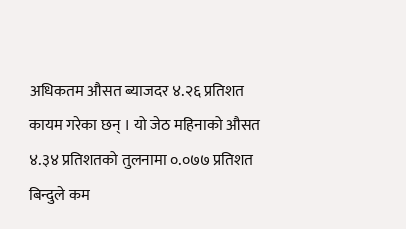अधिकतम औसत ब्याजदर ४.२६ प्रतिशत कायम गरेका छन् । यो जेठ महिनाको औसत ४.३४ प्रतिशतको तुलनामा ०.०७७ प्रतिशत बिन्दुले कम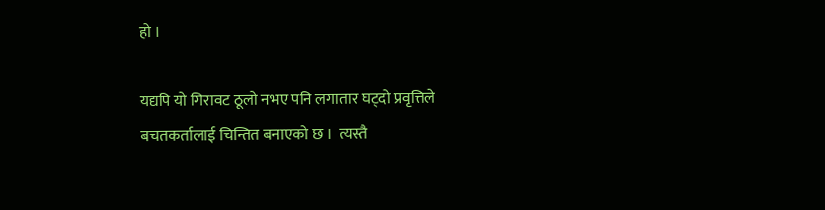हो ।

यद्यपि यो गिरावट ठूलो नभए पनि लगातार घट्दो प्रवृत्तिले बचतकर्तालाई चिन्तित बनाएको छ ।  त्यस्तै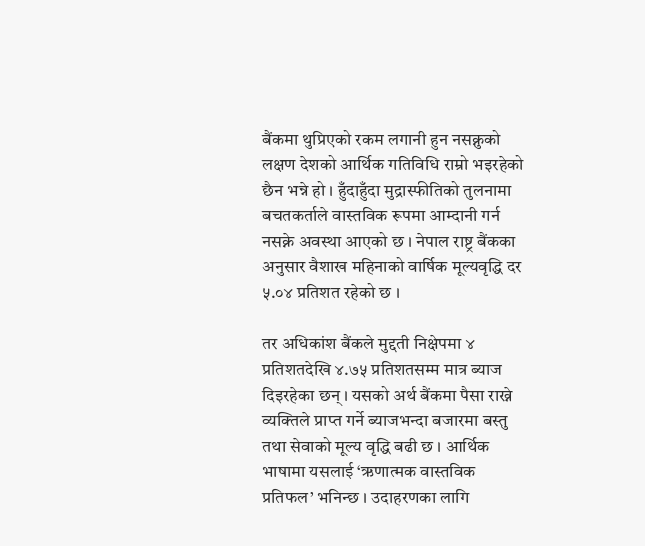बैंकमा थुप्रिएको रकम लगानी हुन नसक्नुको लक्षण देशको आर्थिक गतिविधि राम्रो भइरहेको छैन भन्ने हो । हुँदाहुँदा मुद्रास्फीतिको तुलनामा बचतकर्ताले वास्तविक रूपमा आम्दानी गर्न नसक्ने अवस्था आएको छ । नेपाल राष्ट्र बैंकका अनुसार वैशाख महिनाको वार्षिक मूल्यवृद्धि दर ५.०४ प्रतिशत रहेको छ ।

तर अधिकांश बैंकले मुद्दती निक्षेपमा ४ प्रतिशतदेखि ४.७५ प्रतिशतसम्म मात्र ब्याज दिइरहेका छन् । यसको अर्थ बैंकमा पैसा राख्ने व्यक्तिले प्राप्त गर्ने ब्याजभन्दा बजारमा बस्तु तथा सेवाको मूल्य वृद्धि बढी छ । आर्थिक भाषामा यसलाई ‘ऋणात्मक वास्तविक प्रतिफल’ भनिन्छ । उदाहरणका लागि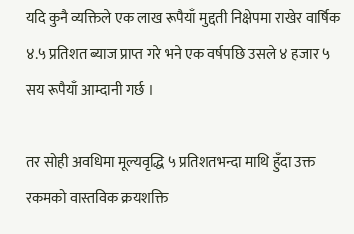यदि कुनै व्यक्तिले एक लाख रूपैयाँ मुद्दती निक्षेपमा राखेर वार्षिक ४.५ प्रतिशत ब्याज प्राप्त गरे भने एक वर्षपछि उसले ४ हजार ५ सय रूपैयाँ आम्दानी गर्छ ।

तर सोही अवधिमा मूल्यवृद्धि ५ प्रतिशतभन्दा माथि हुँदा उक्त रकमको वास्तविक क्रयशक्ति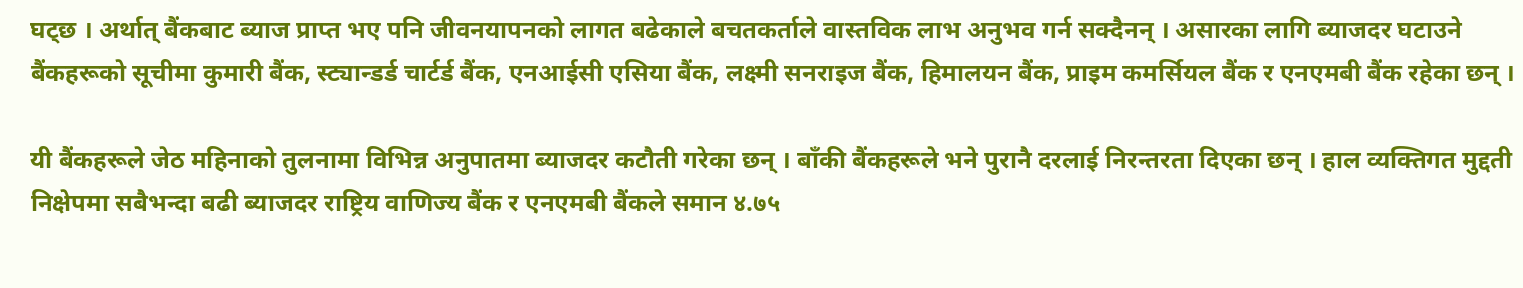घट्छ । अर्थात् बैंकबाट ब्याज प्राप्त भए पनि जीवनयापनको लागत बढेकाले बचतकर्ताले वास्तविक लाभ अनुभव गर्न सक्दैनन् । असारका लागि ब्याजदर घटाउने बैंकहरूको सूचीमा कुमारी बैंक, स्ट्यान्डर्ड चार्टर्ड बैंक, एनआईसी एसिया बैंक, लक्ष्मी सनराइज बैंक, हिमालयन बैंक, प्राइम कमर्सियल बैंक र एनएमबी बैंक रहेका छन् ।

यी बैंकहरूले जेठ महिनाको तुलनामा विभिन्न अनुपातमा ब्याजदर कटौती गरेका छन् । बाँकी बैंकहरूले भने पुरानै दरलाई निरन्तरता दिएका छन् । हाल व्यक्तिगत मुद्दती निक्षेपमा सबैभन्दा बढी ब्याजदर राष्ट्रिय वाणिज्य बैंक र एनएमबी बैंकले समान ४.७५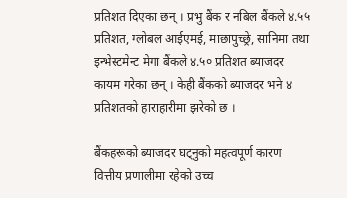प्रतिशत दिएका छन् । प्रभु बैंक र नबिल बैंकले ४.५५ प्रतिशत, ग्लोबल आईएमई, माछापुच्छ्रे, सानिमा तथा इन्भेस्टमेन्ट मेगा बैंकले ४.५० प्रतिशत ब्याजदर कायम गरेका छन् । केही बैंकको ब्याजदर भने ४ प्रतिशतको हाराहारीमा झरेको छ ।

बैंकहरूको ब्याजदर घट्नुको महत्वपूर्ण कारण वित्तीय प्रणालीमा रहेको उच्च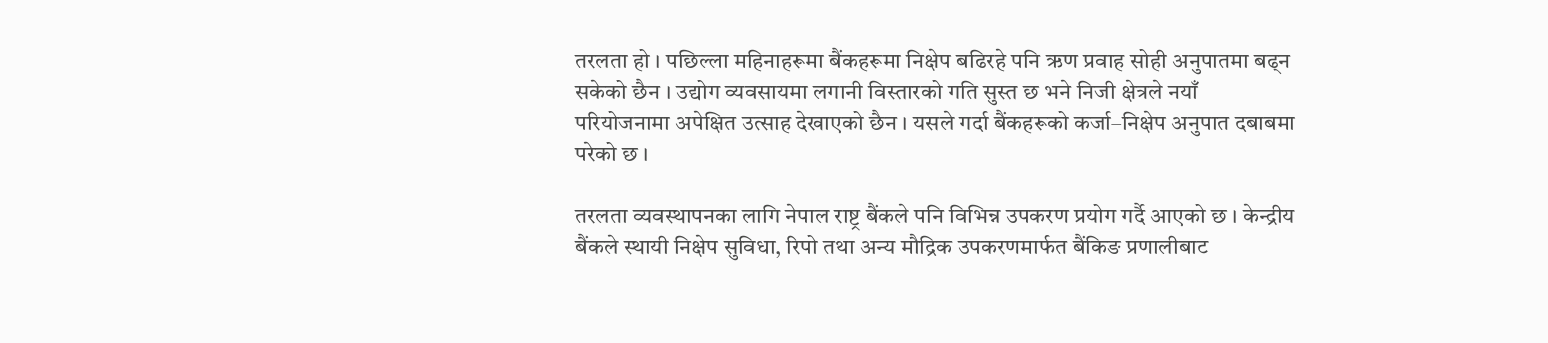तरलता हो । पछिल्ला महिनाहरूमा बैंकहरूमा निक्षेप बढिरहे पनि ऋण प्रवाह सोही अनुपातमा बढ्न सकेको छैन । उद्योग व्यवसायमा लगानी विस्तारको गति सुस्त छ भने निजी क्षेत्रले नयाँ परियोजनामा अपेक्षित उत्साह देखाएको छैन । यसले गर्दा बैंकहरूको कर्जा–निक्षेप अनुपात दबाबमा परेको छ ।

तरलता व्यवस्थापनका लागि नेपाल राष्ट्र बैंकले पनि विभिन्न उपकरण प्रयोग गर्दै आएको छ । केन्द्रीय बैंकले स्थायी निक्षेप सुविधा, रिपो तथा अन्य मौद्रिक उपकरणमार्फत बैंकिङ प्रणालीबाट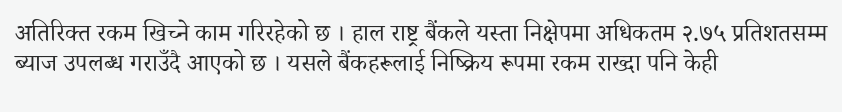अतिरिक्त रकम खिच्ने काम गरिरहेको छ । हाल राष्ट्र बैंकले यस्ता निक्षेपमा अधिकतम २.७५ प्रतिशतसम्म ब्याज उपलब्ध गराउँदै आएको छ । यसले बैंकहरूलाई निष्क्रिय रूपमा रकम राख्दा पनि केही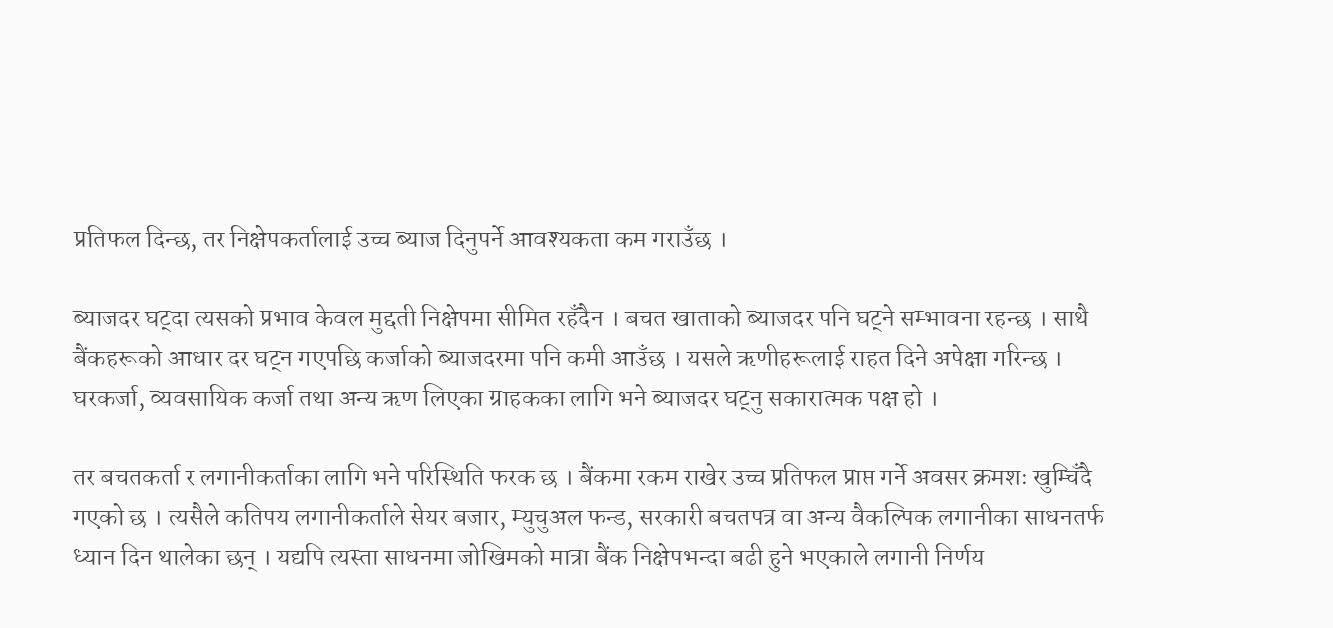प्रतिफल दिन्छ, तर निक्षेपकर्तालाई उच्च ब्याज दिनुपर्ने आवश्यकता कम गराउँछ ।

ब्याजदर घट्दा त्यसको प्रभाव केवल मुद्दती निक्षेपमा सीमित रहँदैन । बचत खाताको ब्याजदर पनि घट्ने सम्भावना रहन्छ । साथै बैंकहरूको आधार दर घट्न गएपछि कर्जाको ब्याजदरमा पनि कमी आउँछ । यसले ऋणीहरूलाई राहत दिने अपेक्षा गरिन्छ । घरकर्जा, व्यवसायिक कर्जा तथा अन्य ऋण लिएका ग्राहकका लागि भने ब्याजदर घट्नु सकारात्मक पक्ष हो ।

तर बचतकर्ता र लगानीकर्ताका लागि भने परिस्थिति फरक छ । बैंकमा रकम राखेर उच्च प्रतिफल प्राप्त गर्ने अवसर क्रमशः खुम्चिँदै गएको छ । त्यसैले कतिपय लगानीकर्ताले सेयर बजार, म्युचुअल फन्ड, सरकारी बचतपत्र वा अन्य वैकल्पिक लगानीका साधनतर्फ ध्यान दिन थालेका छन् । यद्यपि त्यस्ता साधनमा जोखिमको मात्रा बैंक निक्षेपभन्दा बढी हुने भएकाले लगानी निर्णय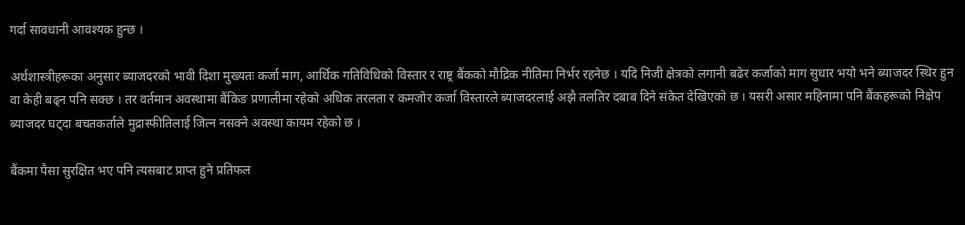गर्दा सावधानी आवश्यक हुन्छ ।

अर्थशास्त्रीहरूका अनुसार ब्याजदरको भावी दिशा मुख्यतः कर्जा माग, आर्थिक गतिविधिको विस्तार र राष्ट्र बैंकको मौद्रिक नीतिमा निर्भर रहनेछ । यदि निजी क्षेत्रको लगानी बढेर कर्जाको माग सुधार भयो भने ब्याजदर स्थिर हुन वा केही बढ्न पनि सक्छ । तर वर्तमान अवस्थामा बैंकिङ प्रणालीमा रहेको अधिक तरलता र कमजोर कर्जा विस्तारले ब्याजदरलाई अझै तलतिर दबाब दिने संकेत देखिएको छ । यसरी असार महिनामा पनि बैंकहरूको निक्षेप ब्याजदर घट्दा बचतकर्ताले मुद्रास्फीतिलाई जित्न नसक्ने अवस्था कायम रहेको छ ।

बैंकमा पैसा सुरक्षित भए पनि त्यसबाट प्राप्त हुने प्रतिफल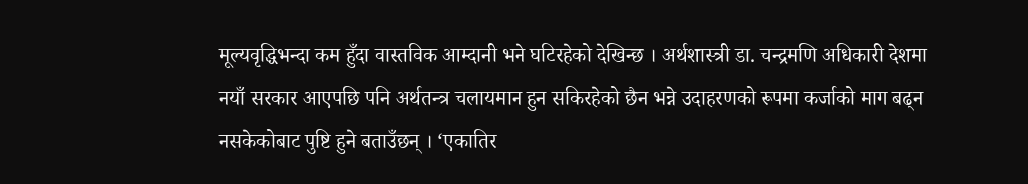मूल्यवृद्धिभन्दा कम हुँदा वास्तविक आम्दानी भने घटिरहेको देखिन्छ । अर्थशास्त्री डा. चन्द्रमणि अधिकारी देशमा नयाँ सरकार आएपछि पनि अर्थतन्त्र चलायमान हुन सकिरहेको छैन भन्ने उदाहरणको रूपमा कर्जाको माग बढ्न नसकेकोबाट पुष्टि हुने बताउँछन् । ‘एकातिर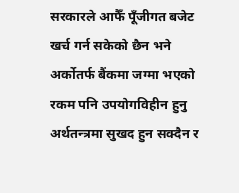सरकारले आफैँ पूँजीगत बजेट खर्च गर्न सकेको छैन भने अर्कोतर्फ बैंकमा जग्मा भएको रकम पनि उपयोगविहीन हुनु अर्थतन्त्रमा सुखद हुन सक्दैन र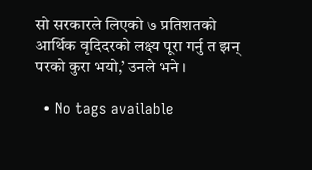सो सरकारले लिएको ७ प्रतिशतको आर्थिक वृदिदरको लक्ष्य पूरा गर्नु त झन् परको कुरा भयो,’ उनले भने ।

  • No tags available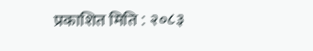प्रकाशित मिति : २०८३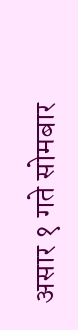असार १ गते सोमबार